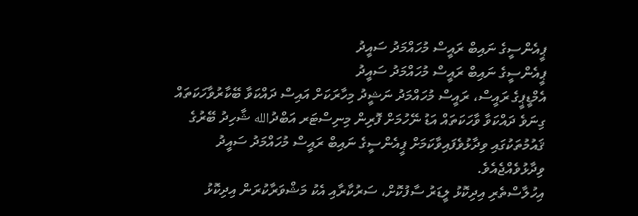ޕީއެންސީގެ ނައިބް ރައީސް މުހައްމަދު ސައީދު
ޕީއެންސީގެ ނައިބް ރައީސް މުހައްމަދު ސައީދު
އެމްޑީޕީގެ ރައީސް، ރައީސް މުހައްމަދު ނަޝީދު މިހާރަކަށް އައިސް ދައްކަވާ ބޭކާރުވާހަކަތައް ގިނަވެ ދައްކަވާ ވާހަކަތައް އަޑު ނޭހުމަށް ފޮރިން މިނިސްޓަރ އަބްދުالله ޝާހިދު ބޭރުގެ ޤައުމުތަކުގައި ވިދާޅުވެފައިވާކަމަށް ޕީއެންސީގެ ނައިބް ރައީސް މުހައްމަދު ސައީދު ވިދާޅުވެއްޖެއެވެ.
އިހުލާސްތެރި އިދިކޮޅު ލީޑަރު ސާފުކޮށް، ސަރުކާރާއި އެކު މަޝްވަރާކުރަން އިދިކޮޅު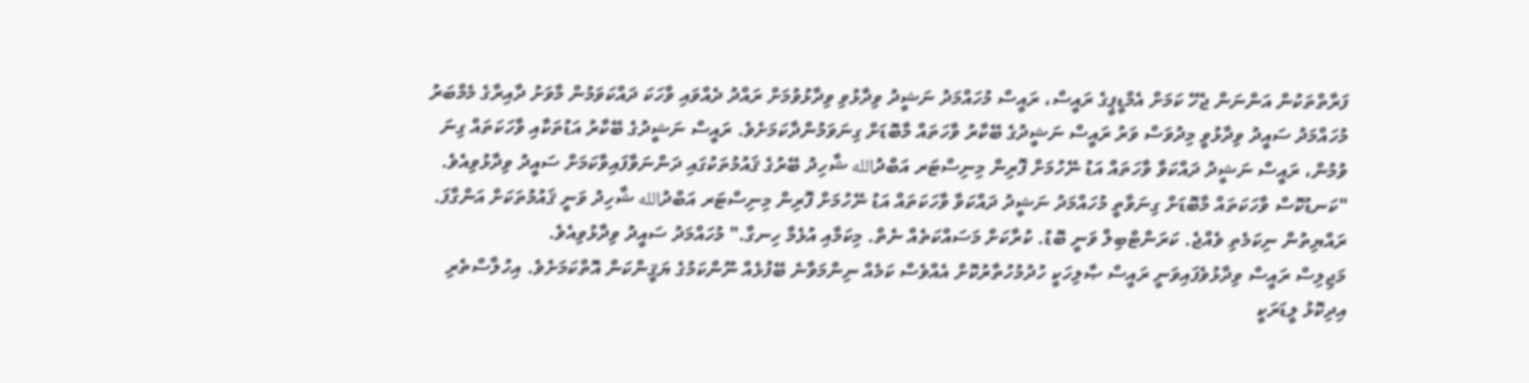ފަރާތްތަކުން އަންނަން ޖެހޭ ކަމަށް އެމްޑީޕީގެ ރައީސް، ރައީސް މުހައްމަދު ނަޝީދު ވިދާޅުވި ވިދާޅުވުމަށް ރައްދު ދެއްވައި ވާހަކަ ދައްކަވަމުން މާވަށު ދާއިރާގެ މެމްބަރު މުހައްމަދު ސައީދު ވިދާޅުވީ މިދުވަސް ވަރު ރައީސް ނަޝީދުގެ ބޭކާރު ވާހަތައް މާބޮޑަށް ގިނަވަމުންދާކަމަށެވެ. ރައީސް ނަޝީދުގެ ބޭކާރު އަޑުތަކާއި ވާހަކަތައް ގިނަ ވުމުން، ރައީސް ނަޝީދު ދައްކަވާ ވާހަތައް އަޑު ނޭހުމަށް ފޮރިން މިނިސްޓަރ އަބްދުالله ޝާހިދު ބޭރުގެ ޤައުމުތަކުގައި ދަންނަވާފައިވާކަމަށް ސައީދު ވިދާޅުވިއެވެ.
"ކަނޑުކޮސް ވާހަކަތައް މާބޮޑަށް ގިނަވާތީ މުހައްމަދު ނަޝީދު ދައްކަވާ ވާހަކަތައް އަޑު ނޭހުމަށް ފޮރިން މިނިސްޓަރ އަބްދުالله ޝާހިދު ވަނީ ޤައުމުތަކަށް އަންގާފަ. ރައްޔިތުން ނިކަމެތި ވެއްޖެ. ކަރަންޓްބިލް ވަނީ ބޮޑު. ކުރާކަށް މަސައްކަތެއް ނެތް. މިކަމާއި އުޅެމާ ހިނގާ." މުހައްމަދު ސައީދު ވިދާޅުވިއެވެ.
މަޖިލިސް ރައީސް ވިދާޅުވެފައިވަނީ ރައީސް ޞާލިހަކީ ހުދުމުހުތާރުކޮށް އެއްވެސް ކަމެއް ނިންމަވާނެ ބޭފުޅެއް ނޫންކަމުގެ ޔަޤީންކަން އޮތްކަމަށެވެ. އިހުލާސްތެރި އިދިކޮޅު ލީޑަރަކީ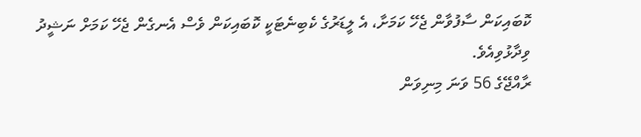ކޮބައިކަން ސާފުވާން ޖެހޭ ކަމަށާ، އެ ލީޑަރުގެ ކެބިނެޓަކީ ކޮބައިކަން ވެސް އެނގެން ޖެހޭ ކަމަށް ނަޝީދު ވިދާޅުވިއެވެ.
ރާއްޖޭގެ 56 ވަނަ މިނިވަން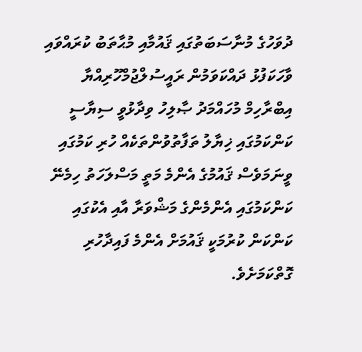ދުވަހުގެ މުނާސަބަތުގައި ޤައުމާއި މުޙާތަބު ކުރައްވައި ވާހަކަފުޅު ދައްކަވަމުން ރައީސުލްޖުމްހޫރިއްޔާ އިބްރާހިމް މުހައްމަދު ޞާލިހު ވިދާޅުވީ ސިޔާސީ ކަންކަމުގައި ޚިޔާލު ތަފާތުވުންތަކެއް ހުރި ކަމުގައި ވީނަމަވެސް ޤައުމުގެ އެންމެ މަތީ މަސްލަހަތު ހިމެނޭ ކަންކަމުގައި އެންމެންގެ މަޝްވަރާ އާއި އެކުގައި ކަންކަން ކުރުމަކީ ޤައުމަށް އެންމެ ފައިދާހުރި ގޮތްކަމަށެވެ.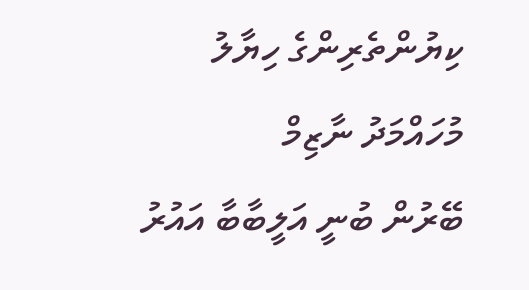ކިޔުންތެރިންގެ ހިޔާލު
މުހައްމަދު ނާޒިމް
ބޭރުން ބުނީ އަލީބާބާ އައުރު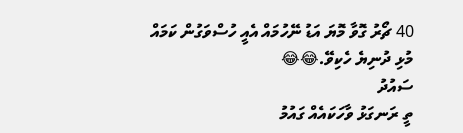40 ޗޯރު ގޮވާ މޮޔަ އަޑު ނޭހުމައް އެއީ ހުސްވަގުން ކަމައް މުޅި ދުނިޔެ ހެކިވޭ.😂😂
ސައުދު
ތީ ރަނގަޅު ވާހަކައެއް ގައުމު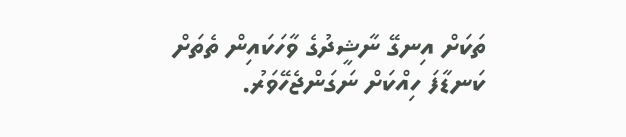ތަކަށް އިނގޭ ނާޝީދުގެ ވާހަކައިން ތެތަށް ކަނޑާފަ ހިއްކަށް ނަގަންޖެހޭވަރު.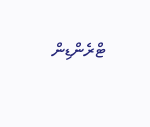ޓްރެންޑިން